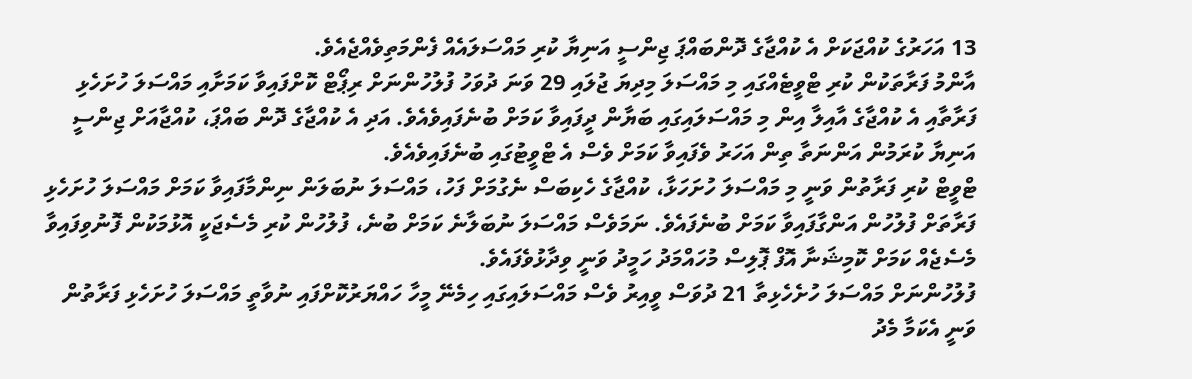13 އަހަރުގެ ކުއްޖަކަށް އެ ކުއްޖާގެ ދޮންބައްޕަ ޖިންސީ އަނިޔާ ކުރި މައްސަލައެއް ފެންމަތިވެއްޖެއެވެ.
އާންމު ފަރާތަކުން ކުރި ޓްވީޓެއްގައި މި މައްސަލަ މިދިޔަ ޖުލައި 29 ވަނަ ދުވަހު ފުލުހުންނަށް ރިޕޯޓް ކޮށްފައިވާ ކަމަށާއި މައްސަލަ ހުށަހެޅި ފަރާތާއި އެ ކުއްޖާގެ އާއިލާ އިން މި މައްސަލައިގައި ބަޔާން ދީފައިވާ ކަމަށް ބުނެފައިވެއެވެ. އަދި އެ ކުއްޖާގެ ދޮން ބައްޕަ، ކުއްޖާއަށް ޖިންސީ އަނިޔާ ކުރަމުން އަންނަތާ ތިން އަހަރު ވެފައިވާ ކަމަށް ވެސް އެ ޓްވީޓުގައި ބުނެފައިވެއެވެ.
ޓްވީޓް ކުރި ފަރާތުން ވަނީ މި މައްސަލަ ހުށަހަޅާ، ކުއްޖާގެ ހެކިބަސް ނެގުމަށް ފަހު، މައްސަލަ ނުބަލަން ނިންމާފައިވާ ކަމަށް މައްސަލަ ހުށަހެޅި ފަރާތަށް ފުލުހުން އަންގާފައިވާ ކަމަށް ބުނެފައެވެ. ނަމަވެސް މައްސަލަ ނުބަލާނެ ކަމަށް ބުނެ، ފުލުހުން ކުރި މެސެޖަކީ އޮޅުމަކުން ފޮނުވިފައިވާ މެސެޖެއް ކަމަށް ކޮމިޝަނާ އޮފް ޕޮލިސް މުހައްމަދު ހަމީދު ވަނީ ވިދާޅުވެފައެވެ.
ފުލުހުންނަށް މައްސަލަ ހުށެހެޅިތާ 21 ދުވަސް ވީއިރު ވެސް މައްސަލައިގައި ހިމެނޭ މީހާ ހައްޔަރުކޮށްފައި ނުވާތީ މައްސަލަ ހުށަހެޅި ފަރާތުން ވަނީ އެކަމާ މެދު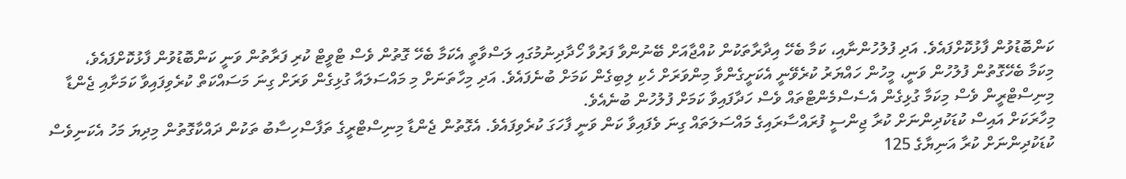ކަންބޮޑުވުން ފާޅުކޮށްފައެވެ. އަދި ފުލުހުންނާއި، ކަމާ ބެހޭ އިދާރާތަކުން ކުއްޖާއަށް ބޭނުންވާ ފަރުވާ ހޯދާދިނުމުގައި ލަސްވާތީ އެކަމާ ބެހޭ ގޮތުން ވެސް ޓްވީޓް ކުރި ފަރާތުން ވަނީ ކަންބޮޑުވުން ފާޅުކޮށްފައެވެ،
މިކަމާ ބެހޭގޮތުން ފުލުހުން ވަނީ، މީހުން ހައްޔަރު ކުރެވޭނީ އެކަށީގެންވާ މިންވަރަށް ހެކި ލިބިގެން ކަމަށް ބުނެފައެވެ. އަދި މިހާތަނަށް މި މައްސަލައާ ގުޅިގެން ވަރަށް ގިނަ މަސައްކަތް ކުރެވިފައިވާ ކަމަށާއި ޖެންޑާ މިނިސްޓްރީން ވެސް މިކަމާ ގުޅިގެން އެސެސްމެންޓްތައް ވެސް ހަދާފައިވާ ކަމަށް ފުލުހުން ބުނެއެވެ.
މިހާރަކަށް އައިސް ކުޑަކުދިންނަށް ކުރާ ޖިންސީ ފުރައްސާރައިގެ މައްސަލަތައް ގިނަ ވެފައިވާ ކަން ވަނީ ފާހަގަ ކުރެވިފައެވެ. އެގޮތުން ޖެންޑާ މިނިސްޓްރީގެ ތަފާސްހިސާބު ތަކުން ދައްކާގޮތުން މިދިޔަ މަހު އެކަނިވެސް ކުޑަކުދިންނަށް ކުރާ އަނިޔާގެ 125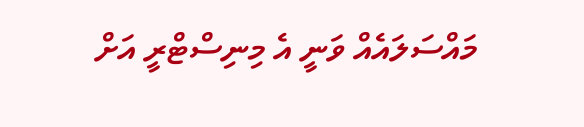މައްސަލައެއް ވަނީ އެ މިނިސްޓްރީ އަށް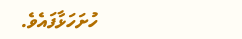ހުށަހަޅާފައެވެ.